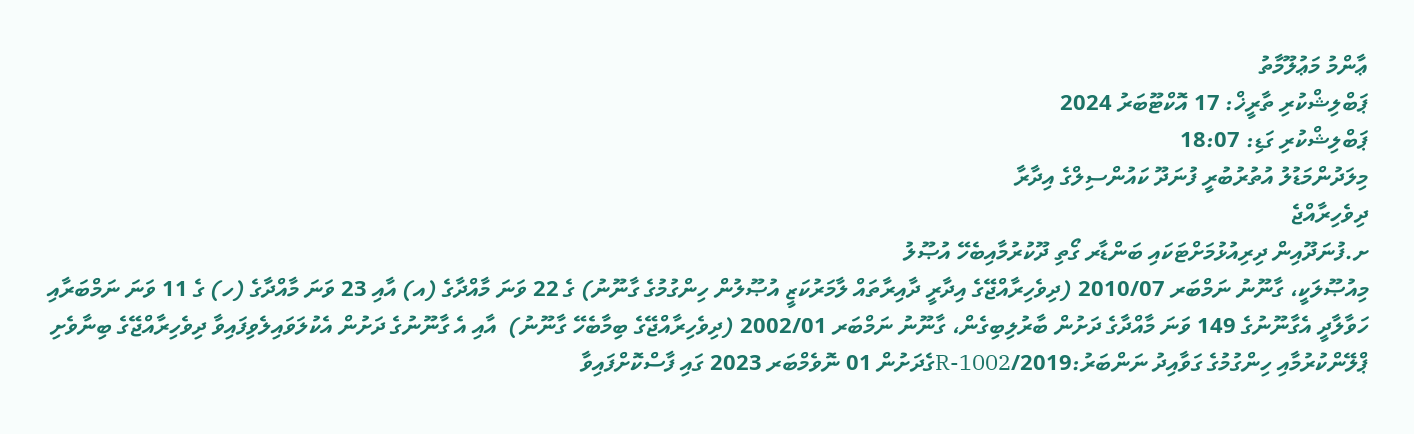ޢާންމު މަޢުލޫމާތު
ޕަބްލިޝްކުރި ތާރީޚް: 17 އޮކްޓޫބަރު 2024
ޕަބްލިޝްކުރި ގަޑި: 18:07
މިލަދުންމަޑުލު އުތުރުބުރީ ފުނަދޫ ކައުންސިލްގެ އިދާރާ
ދިވެހިރާއްޖެ
ށ.ފުނަދޫއިން ދިރިއުޅުމަށްޓަކައި ބަންޑާރ ގޯތި ދޫކުރުމާއިބެހޭ އުޞޫލު
މިއުޞޫލަކީ، ގާނޫނު ނަމްބަރ 2010/07 (ދިވެހިރާއްޖޭގެ އިދާރީ ދާއިރާތައް ލާމަރުކަޒީ އުޞޫލުން ހިންގުމުގެ ގާނޫނު) ގެ 22 ވަނަ މާއްދާގެ (އ) އާއި 23 ވަނަ މާއްދާގެ (ހ) ގެ 11 ވަނަ ނަމްބަރާއި ހަވާލާދީ އެގާނޫނުގެ 149 ވަނަ މާއްދާގެ ދަށުން ބާރުލިބިގެން، ގާނޫނު ނަމްބަރ 2002/01 (ދިވެހިރާއްޖޭގެ ބިމާބެހޭ ގާނޫނު)  އާއި އެ ގާނޫނުގެ ދަށުން އެކުލަވައިލެވިފައިވާ ދިވެހިރާއްޖޭގެ ބިނާވެށި ޕްލޭންކުރުމާއި ހިންގުމުގެ ގަވާއިދު ނަންބަރު:2019/R-1002ގެދަށުން 01 ނޮވެމްބަރ 2023 ގައި ފާސްކޮށްފައިވާ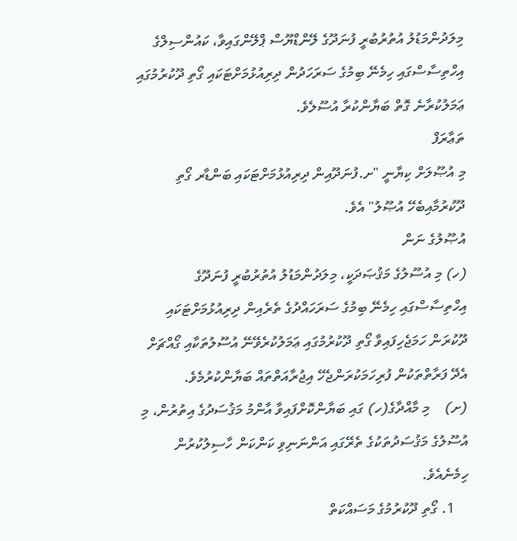މިލަދުންމަޑުލު އުތުރުބުރީ ފުނަދޫގެ ލޭންޑްޔޫސް ޕްލޭންގައިވާ، ކައުންސިލްގެ އިހްތިސާސްގައި ހިމެނޭ ބިމުގެ ސަރަހަދުން ދިރިއުޅުމަށްޓަކައި ގޯތި ދޫކުރުމުގައި ޢަމަލުކުރާނެ ގޮތް ބަޔާންކުރާ އުސޫލެވެ.
ތަޢާރަފް
މި އުޞޫލަށް ކިޔާނީ "ށ.ފުނަދޫއިން ދިރިއުޅުމަށްޓަކައި ބަންޑާރ ގޯތި ދޫކުރުމާއިބެހޭ އުޞޫލު" އެވެ.
އުޞޫލުގެ ނަން
(ހ) މި އުސޫލުގެ މަޤުޞަދަކީ، މިލަދުންމަޑުލު އުތުރުބުރީ ފުނަދޫގެ އިހްތިސާސްގައި ހިމެނޭ ބިމުގެ ސަރަހައްދުގެ ތެރެއިން ދިރިއުޅުމަށްޓަކައި ދޫކުރަން ހަމަޖެހިފައިވާ ގޯތި ދޫކުރުމުގައި ޢަމަލުކުރެވޭނޭ އުސޫލުތަކާއި ގޯއްޗަށް އެދޭ ފަރާތްތަކުން ފުރިހަމަކުރަންޖެހޭ އިޖުރާއަތްތައް ބަޔާންކުރުމެވެ.
(ށ)    މި މާއްދާގެ(ހ) ގައި ބަޔާންކޮށްފައިވާ އާންމު މަޤުސަދުގެ އިތުރުން، މި އުސޫލުގެ މަޤުސަދުތަކުގެ ތެރޭގައި އަންނަނިވި ކަންކަން ހާސިލުކުރުން ހިމެނެއެވެ.
    1. ގޯތި ދޫކުރުމުގެ މަސައްކަތް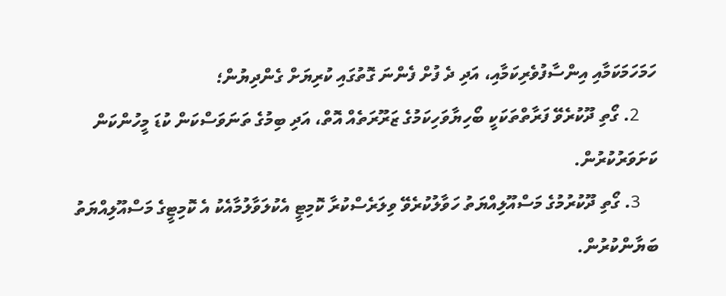ހަމަހަމަކަމާއި އިންސާފުވެރިކަމާއި، އަދި ދެ ފުށް ފެންނަ ގޮތުގައި ކުރިޔަށް ގެންދިޔުން؛
    2. ގޯތި ދޫކުރެވޭ ފަރާތްތަކަކީ ބޯހިޔާވަހިކަމުގެ ޒަރޫރަތެއް އޮތް، އަދި ބިމުގެ ތަނަވަސްކަން ކުޑަ މީހުންކަން ކަށަވަރުކުރުން.
    3. ގޯތި ދޫކުރުމުގެ މަސްއޫލިއްޔަތު ހަވާލުކުރެވޭ ވިލަރެސްކުރާ ކޮމިޓީ އެކުލަވާލުމާއެކު އެ ކޮމިޓީގެ މަސްއޫލިއްޔަތު ބަޔާންކުރުން.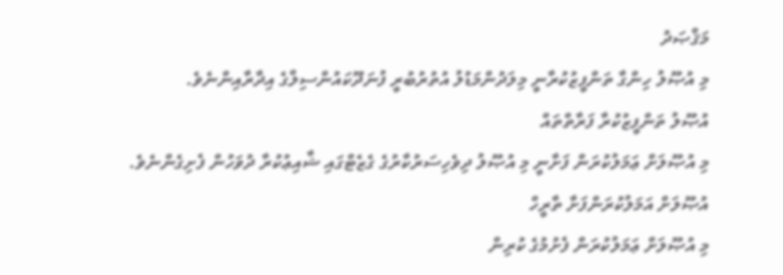މަޤްޞަދު
މި އުޞޫލު ހިންގާ ތަންފީޒުކުރާނީ މިލަދުންމަޑުލު އުތުރުބުރީ ފުނަދޫކައުންސިލްގެ އިދާރާއިންނެވެ.
އުޞޫލު ތަންފީޒުކުރާ ފަރާތްތައް
މި އުޞޫލަށް ޢަމަލުކުރަން ފަށާނީ މި އުޞޫލު ދިވެހިސަރުކާރުގެ ގެޒެޓްގައި ޝާއިޢުކުރާ ދުވަހުން ފެށިގެންނެވެ.
އުޞޫލަށް އަމަލުކުރަންފަށާ ތާރީހް
މި އުޞޫލަށް ޢަމަލުކުރަން ފެށުމުގެ ކުރިން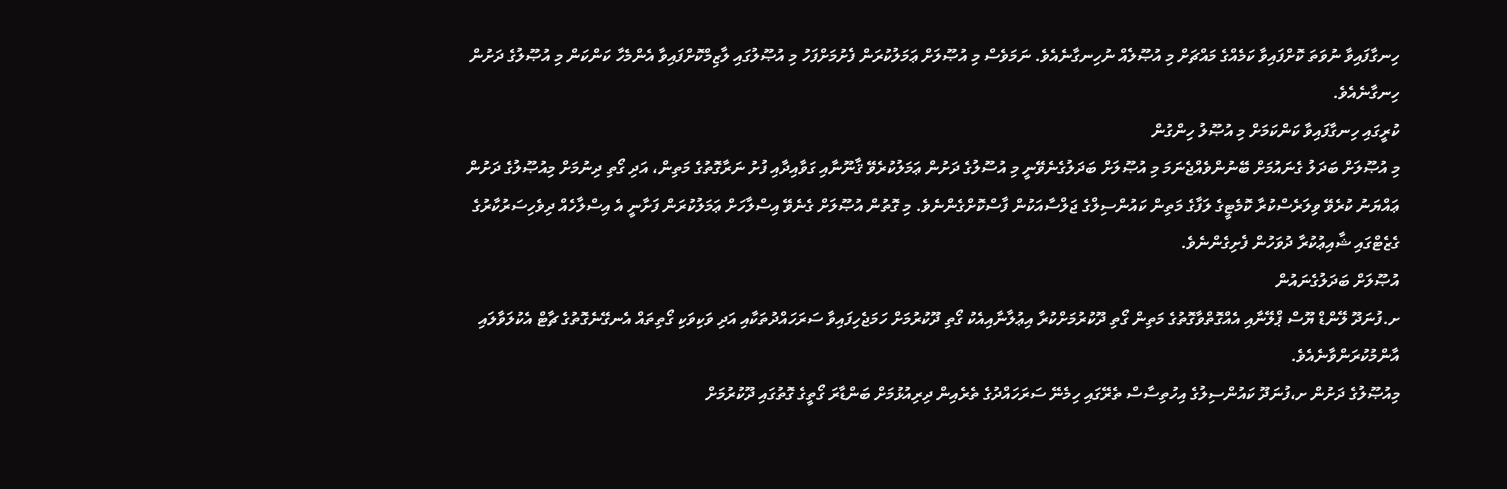ހިނގާފައިވާ ނުވަތަ ކޮށްފައިވާ ކަމެއްގެ މައްޗަށް މި އުޞޫލެއް ނުހިނގާނެއެވެ. ނަމަވެސް މި އުޞޫލަށް ޢަމަލުކުރަން ފެށުމަށްފަހު މި އުޞޫލުގައި ލާޒިމްކޮށްފައިވާ އެންމެހާ ކަންކަން މި އުޞޫލުގެ ދަށުން ހިނގާނެއެވެ.
ކުރީގައި ހިނގާފައިވާ ކަންކަމަށް މި އުޞޫލު ހިންގުން
މި އުޞޫލަށް ބަދަލު ގެނައުމަށް ބޭނުންވެއްޖެނަމަ މި އުޞޫލަށް ބަދަލުގެނެވޭނީ މި އުސޫލުގެ ދަށުން ޢަމަލުކުރެވޭ ޤާނޫނާއި ގަވާއިދާއި ފުށު ނަރާގޮތުގެ މަތިން، އަދި ގޯތި ދިނުމަށް މިއުޞޫލުގެ ދަށުން ޢައްޔަނު ކުރެވޭ ވިލަރެސްކުރާ ކޮމެޓީގެ ލަފާގެ މަތިން ކައުންސިލްގެ ޖަލްސާއަކުން ފާސްކޮށްގެންނެވެ. މި ގޮތުން އުޞޫލަށް ގެނެވޭ އިސްލާހަށް ޢަމަލުކުރަން ފަށާނީ އެ އިސްލާހެއް ދިވެހިސަރުކާރުގެ ގެޒެޓްގައި ޝާއިޢުކުރާ ދުވަހުން ފެށިގެންނެވެ.
އުޞޫލަށް ބަދަލުގެނައުން
ށ.ފުނަދޫ ލޭންޑް ޔޫސް ޕްލޭނާއި އެއްގޮތްވާގޮތުގެ މަތިން ގޯތި ދޫކުރުމަށްކުރާ އިޢުލާނާއިއެކު ގޯތި ދޫކުރުމަށް ހަމަޖެހިފައިވާ ސަރަހައްދުތަކާއި އަދި ވަކިވަކި ގޯތިތައް އެނގޭނެގޮތުގެ ޗާޓް އެކުލަވާލައި އާންމުކުރަންވާނެއެވެ.
މިއުޞޫލުގެ ދަށުން ށ،ފުނަދޫ ކައުންސިލުގެ އިހުތިސާސް ތެރޭގައި ހިމެނޭ ސަރަހައްދުގެ ތެރެއިން ދިރިއުޅުމަށް ބަންޑާރަ ގޯތީގެ ގޮތުގައި ދޫކުރުމަށް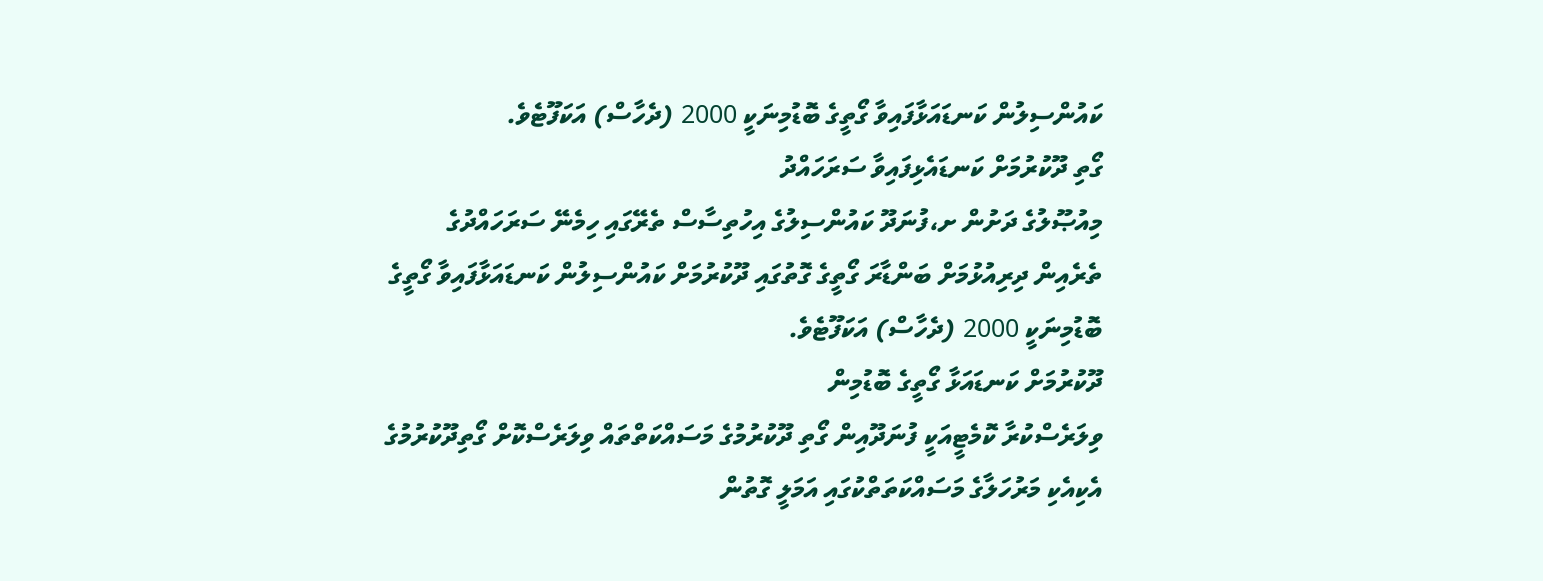ކައުންސިލުން ކަނޑައަޅާފައިވާ ގޯތީގެ ބޮޑުމިނަކީ 2000 (ދެހާސް) އަކަފޫޓެވެ.
ގޯތި ދޫކުރުމަށް ކަނޑައެޅިފައިވާ ސަރަހައްދު
މިއުޞޫލުގެ ދަށުން ށ،ފުނަދޫ ކައުންސިލުގެ އިހުތިސާސް ތެރޭގައި ހިމެނޭ ސަރަހައްދުގެ ތެރެއިން ދިރިއުޅުމަށް ބަންޑާރަ ގޯތީގެ ގޮތުގައި ދޫކުރުމަށް ކައުންސިލުން ކަނޑައަޅާފައިވާ ގޯތީގެ ބޮޑުމިނަކީ 2000 (ދެހާސް) އަކަފޫޓެވެ.
ދޫކުރުމަށް ކަނޑައަޅާ ގޯތީގެ ބޮޑުމިން
ވިލަރެސްކުރާ ކޮމެޓީއަކީ ފުނަދޫއިން ގޯތި ދޫކުރުމުގެ މަސައްކަތްތައް ވިލަރެސްކޮށް ގޯތިދޫކުރުމުގެ އެކިއެކި މަރުހަލާގެ މަސައްކަތަތްކުގައި އަމަލީ ގޮތުން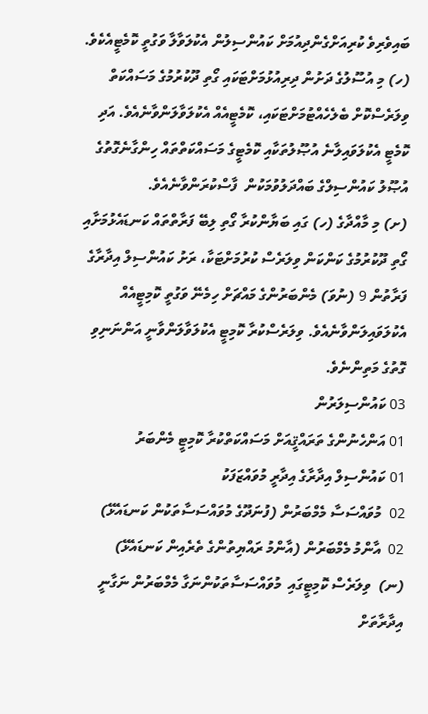ބައިވެރިވެ ކުރިއަށްގެންދިއުމަށް ކައުންސިލުން އެކުލަވާލާ ވަގުތީ ކޮމެޓީއެކެވެ.
(ހ) މި އުސޫލުގެ ދަށުން ދިރިއުޅުމަށްޓަކައި ގޯތި ދޫކުރުމުގެ މަސައްކަތް ވިލަރެސްކޮށް ބެލެހެއްޓުމަށްޓަކައި، ކޮމެޓީއެއް އެކުލަވާލަންވާނެއެވެ. އަދި ކޮމެޓީ އެކުލަވައިލާނެ އުޞޫލުތަކާއި ކޮމެޓީގެ މަސައްކަތްތައް ހިންގާނެގޮތުގެ އުޞޫލު ކައުންސިލްގެ ބައްދަލުވުމަކުން  ފާސްކުރަންވާނެއެވެ.
(ށ) މި މާއްދާގެ (ހ) ގައި ބަޔާންކުރާ ގޯތި ލިބޭ ފަރާތްތައް ކަނޑައެޅުމަށާއި ގޯތި ދޫކުރުމުގެ ކަންކަން ވިލަރެސް ކުރުމަށްޓަކާ، ރަށު ކައުންސިލް އިދާރާގެ ފަރާތުން 9 (ނުވަ) މެންބަރުންގެ މައްޗަށް ހިމެނޭ ވަގުތީ ކޮމިޓީއެއް އެކުލަވައިލަންވާނެއެވެ. ވިލަރެސްކުރާ ކޮމިޓީ އެކުލަވާލަންވާނީ އަންނަނިވި ގޮތުގެ މަތިންނެވެ.
03 ކައުންސިލަރުން
01 އަންހެނުންގެ ތަރައްޤީއަށް މަސައްކަތްކުރާ ކޮމިޓީ މެންބަރު
01 ކައުންސިލް އިދާރާގެ އިދާރީ މުވައްޒަފަކު
02  މުވައްސަސާ މެމްބަރުން (ފުނަދޫގެ މުވައްސަސާތަކުން ކަނޑައެޅޭ)
02  އާންމު މެމްބަރުން (އާންމު ރައްޔިތުންގެ ތެރެއިން ކަނޑައެޅޭ)
(ނ)  ވިލަރެސް ކޮމިޓީގައި  މުވައްސަސާތަކުންނަގާ މެމްބަރުން ނަގާނީ އިދާރާތަށް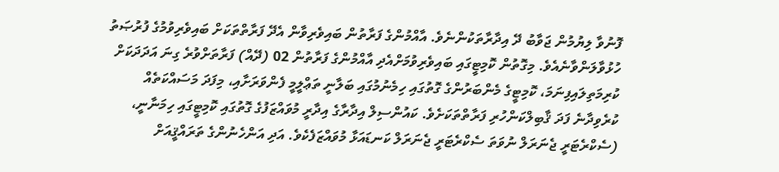ފޮނުވާ ލިޔުމުން ޖަވާބު ދޭ އިދާރާތަކުންނެވެ. އާއްމުންގެ ފަރާތުން ބައިވެރިވާން އެދޭ ފަރާތްތަކަށް ބައިވެރިވުމުގެ ފުރުޞަތު ހުޅުވާލަންވާނެއެވެ. މިގޮތުން ކޮމިޓީގައި ބައިވެރިވުމަށްއެދި އާއްމުންގެ ފަރާތުން 02 (ދޭއް) ފަރާތަށްވުރެ ގިނަ އަދަދަކަށް ކުރިމަތިލައިފިނަމަ، ކޮމިޓީގެ މެންބަރުންގެ ގޮތުގައި ހިމެނުމުގައި ބަލާނީ ތަޢްލީމީ ފެންވަރަށާއި، މިފަދަ މަސައްކަތެއް ކުރެވިދާނެ ފަދަ ޤާބިލްކަންހުރި ފަރާތްތަކަށެވެ. ކައުންސިލް އިދާރާގެ އިދާރީ މުވައްޒަފުގެ ގޮތުގައި ކޮމިޓީގައި ހިމަނާނީ، (ސެކްރެޓަރީ ޖެނަރަލް ނުވަތަ ސެކްރެޓަރީ ޖެނަރަލް ކަނޑައަޅާ މުވައްޒަފެކެވެ. އަދި އަންހެނުންގެ ތަރައްޤީއަށް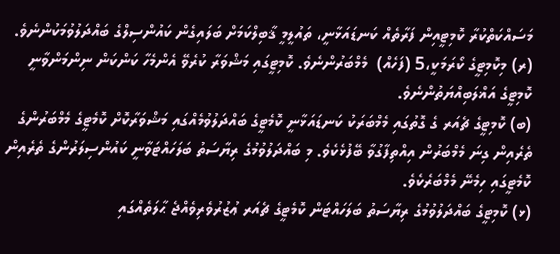މަސައްކަތްކުރާ ކޮމިޓީއިން ފަރާތެއް ކަނޑައަޅާނީ، ތައުލީމީ ޤާބިލްކަމަށް ބަލައިގެން ކައުންސިލްގެ ބައްދަލުވުމަކުންނެވެ.
(ރ) މިކޮމިޓީގެ ކޯރަމަކީ،5 (ފަހެއް)  މެމްބަރުންނެވެ. ކޮމިޓީގައި މަޝްވަރާ ކުރެވޭ އެންމެހާ ކަންކަން ނިންމަންވާނީ ކޮމިޓީގެ އަޣްލަބިއްޔަތުންނެވެ.
(ބ) ކޮމިޓީގެ ޗެއަރ ގެ ގޮތުގައި މެމްބަރަކު ކަނޑައަޅާނީ ކޮމެޓީގެ ބައްދަލުވުމެއްގައި މަޝްވަރާކޮށް ކޮމެޓީގެ މެމްބަރުންގެ ތެރެއިން ގިނަ މެމްބަރުން އިއްތިފާގުވާ ބޭފުޅެކެވެ. މި ބައްދަލުވުމުގެ ރިޔާސަތު ބަލަހައްޓަވާނީ ކައުންސިލަރުންގެ ތެރެއިން ކޮމެޓީގައި ހިމެނޭ މެމްބަރެކެވެ.
(ޅ) ކޮމިޓީގެ ބައްދަލުވުމުގެ ރިޔާސަތު ބަލަހައްޓަން ކޮމެޓީގެ ޗެއަރ ޢުޒުރުވެރިވެއްޖެ ޙާލަތެއްގައި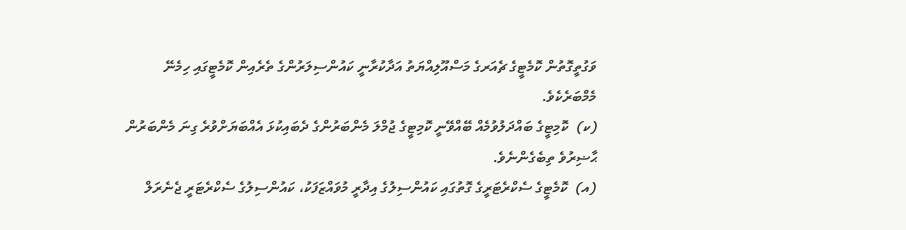ވަގުތީގޮތުން ކޮމެޓީގެ ޗެއަރގެ މަސްއޫލިއްޔަތު އަދާކުރާނީ ކައުންސިލަރުންގެ ތެރެއިން ކޮމެޓީގައި ހިމެނޭ މެމްބަރެކެވެ.
(ކ)  ކޮމިޓީގެ ބައްދަލުވުމެއް ބޭއްވޭނީ ކޮމިޓީގެ ޖުމްލަ މެންބަރުންގެ ދެބައިކުޅަ އެއްބަޔަށްވުރެ ގިނަ މެންބަރުން ޙާޟިރުވެ ތިބެގެންނެވެ.
(އ)  ކޮމެޓީގެ ސެކްރެޓަރީގެ ގޮތުގައި ކައުންސިލުގެ އިދާރީ މުވައްޒަފަކު، ކައުންސިލުގެ ސެކްރެޓަރީ ޖެނެރަލް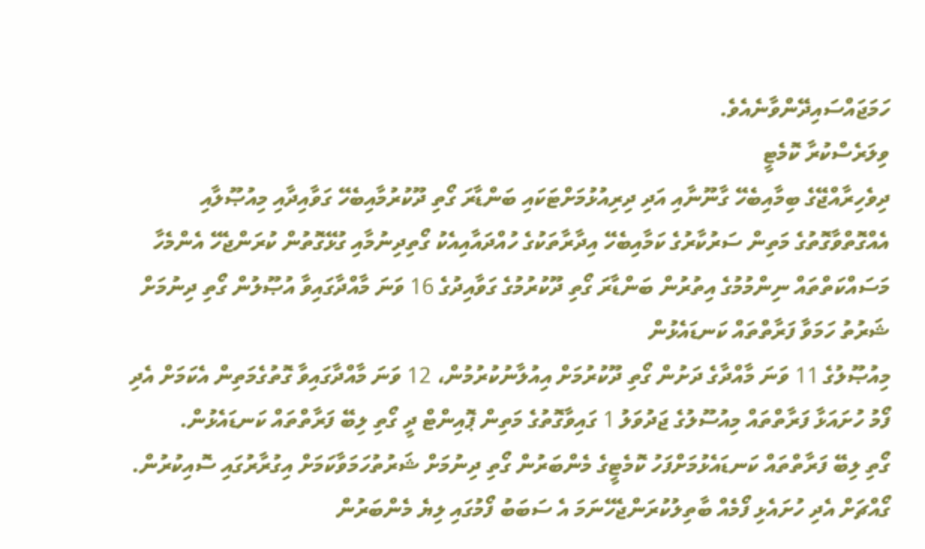ހަމަޖައްސައިދޭންވާނެއެވެ.
ވިލަރެސްކުރާ ކޮމެޓީ
ދިވެހިރާއްޖޭގެ ބިމާއިބެހޭ ގާނޫނާއި އަދި ދިރިއުޅުމަށްޓަކައި ބަންޑާރަ ގޯތި ދޫކުރުމާއިބެހޭ ގަވާއިދާއި މިއުޞޫލާއި އެއްގޮތްވާގޮތުގެ މަތިން ސަރުކާރުގެ ކަމާއިބެހޭ އިދާރާތަކުގެ ހުއްދައާއިއެކު ގޯތިދިނުމާއި ގުޅޭގޮތުން ކުރަންޖެހޭ އެންމެހާ މަސައްކަތްތައް ނިންމުމުގެ އިތުރުން ބަންޑާރަ ގޯތި ދޫކުރުމުގެ ގަވާއިދުގެ 16 ވަނަ މާއްދާގައިވާ އުޞޫލުން ގޯތި ދިނުމަށް ޝަރުތު ހަމަވާ ފަރާތްތައް ކަނޑައެޅުން
މިއުޞޫލުގެ 11 ވަނަ މާއްދާގެ ދަށުން ގޯތި ދޫކުރުމަށް އިއުލާނުކުރުމުން، 12 ވަނަ މާއްދާގައިވާ ގޮތުގެމަތިން އެކަމަށް އެދި ފޯމު ހުށައަޅާ ފަރާތްތައް މިއުސޫލުގެ ޖަދުވަލު 1 ގައިވާގޮތުގެ މަތިން ޕޮއިންޓް ދީ ގޯތި ލިބޭ ފަރާތްތައް ކަނޑައެޅުން.
ގޯތި ލިބޭ ފަރާތްތައް ކަނޑައެޅުމަށްފަހު ކޮމެޓީގެ މެންބަރުން ގޯތި ދިނުމަށް ޝަރުތުހަމަވާކަމަށް އިގުރާރުގައި ސޮއިކުރުން.
ގޯއްޗަށް އެދި ހުށައެޅި ފޯމެއް ބާތިލުކުރަންޖެހޭނަމަ އެ ސަބަބު ފޯމުގައި ލިޔެ މެންބަރުން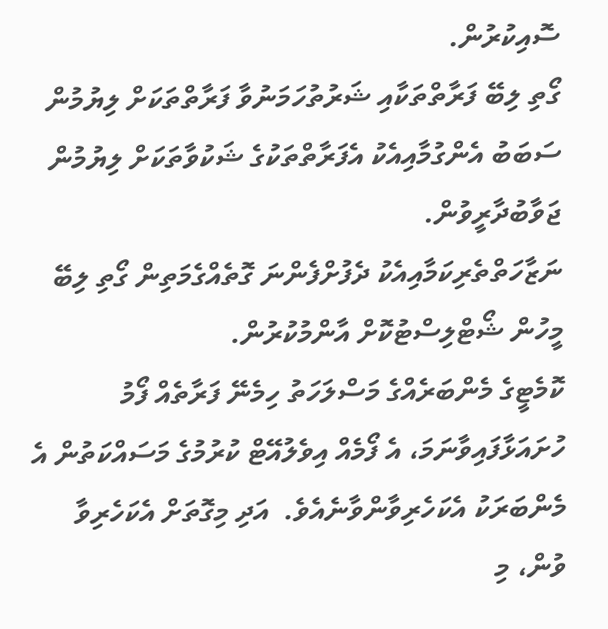ސޮއިކުރުން.
ގޯތި ލިބޭ ފަރާތްތަކާއި ޝަރުތުހަމަނުވާ ފަރާތްތަކަށް ލިޔުމުން ސަބަބު އެންގުމާއިއެކު އެފަރާތްތަކުގެ ޝަކުވާތަކަށް ލިޔުމުން ޖަވާބުދާރީވުން.
ނަޒާހަތްތެރިކަމާއިއެކު ދެފުށްފެންނަ ގޮތެއްގެމަތިން ގޯތި ލިބޭ މީހުން ޝޯޓްލިސްޓުކޮށް އާންމުކުރުން.
ކޮމެޓީގެ މެންބަރެއްގެ މަސްލަހަތު ހިމެނޭ ފަރާތެއް ފޯމު ހުށައަޅާފައިވާނަމަ، އެ ފޯމެއް އިވެލުއޭޓް ކުރުމުގެ މަސައްކަތުން އެ މެންބަރަކު އެކަހެރިވާންވާނެއެވެ.  އަދި މިގޮތަށް އެކަހެރިވާ ވުން، މި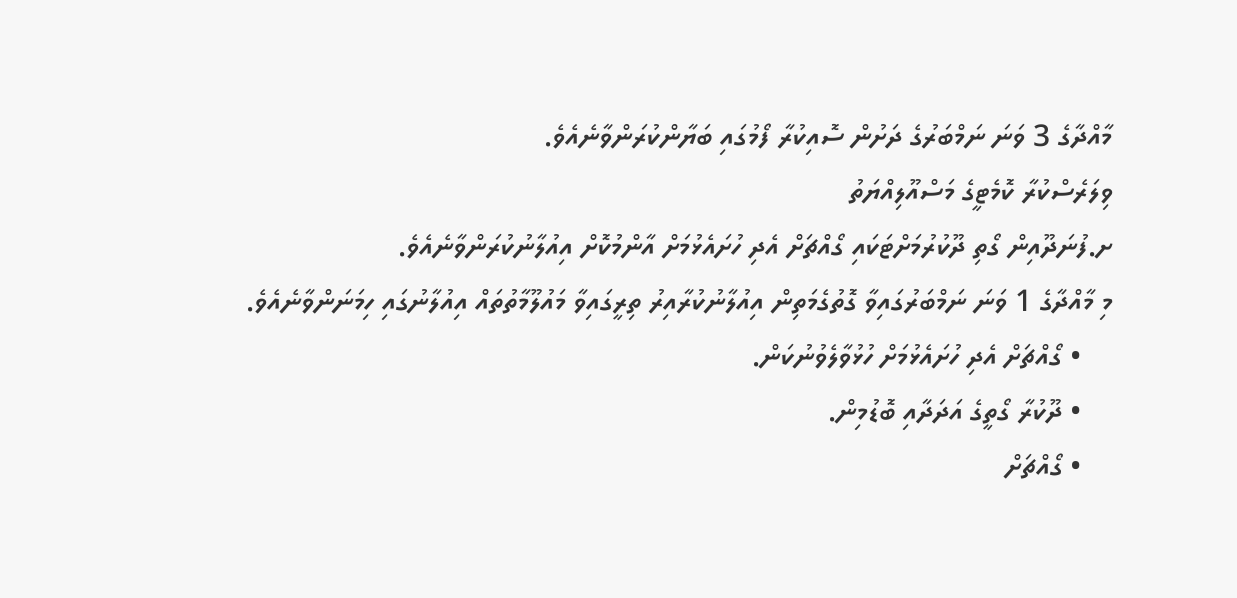މާއްދާގެ 3 ވަނަ ނަމްބަރުގެ ދަށުން ސޮއިކުރާ ފޯމުގައި ބަޔާންކުރަންވާނެއެވެ.
ވިލަރެސްކުރާ ކޮމެޓީގެ މަސްއޫލިއްޔަތު
ށ.ފުނަދޫއިން ގޯތި ދޫކުރުމަށްޓަކައި ގޯއްޗަށް އެދި ހުށައެޅުމަށް އާންމުކޮށް އިއުލާނުކުރަންވާނެއެވެ.
މި މާއްދާގެ 1 ވަނަ ނަމްބަރުގައިވާ ގޮތުގެމަތިން އިއުލާނުކުރާއިރު ތިރީގައިވާ މައުލޫމާތުތައް އިއުލާނުގައި ހިމަނަންވާނެއެވެ.
    • ގޯއްޗަށް އެދި ހުށައެޅުމަށް ހުޅުވާލެވުނުކަން.
    • ދޫކުރާ ގޯތީގެ އަދަދާއި ބޮޑުމިން.
    • ގޯއްޗަށް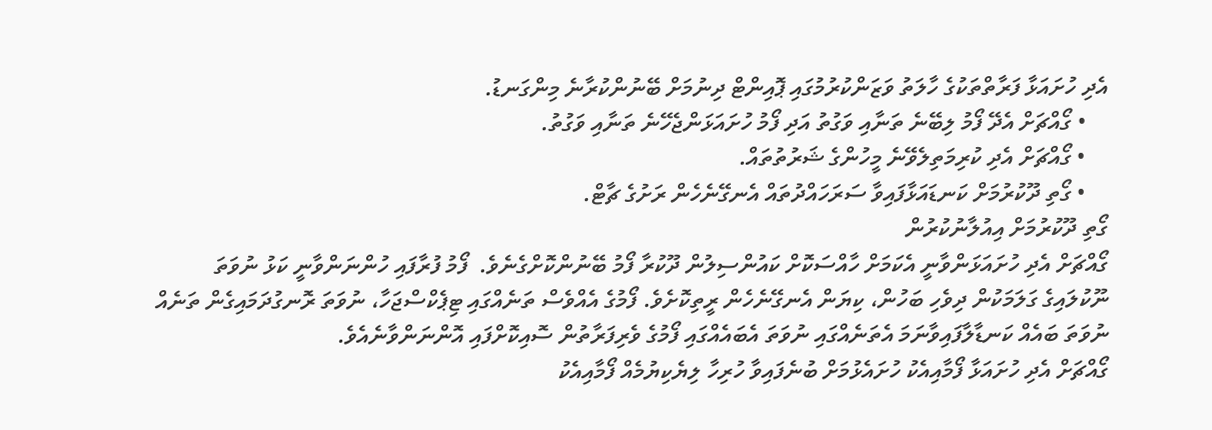އެދި ހުށައަޅާ ފަރާތްތަކުގެ ހާލަތު ވަޒަންކުރުމުގައި ޕޮއިންޓް ދިނުމަށް ބޭނުންކުރާނެ މިންގަނޑު.
    • ގޯއްޗަށް އެދޭ ފޯމު ލިބޭނެ ތަނާއި ވަގުތު އަދި ފޯމު ހުށައަޅަންޖެހޭނެ ތަނާއި ވަގުތު.
    • ގޯއްޗަށް އެދި ކުރިމަތިލެވޭނެ މީހުންގެ ޝަރުތުތައް.
    • ގޯތި ދޫކުރުމަށް ކަނޑައަޅާފައިވާ ސަރަހައްދުތައް އެނގޭނެހެން ރަށުގެ ޗާޓް.
ގޯތި ދޫކުރުމަށް އިއުލާނުކުރުން
ގޯއްޗަށް އެދި ހުށައަޅަންވާނީ އެކަމަށް ހާއްސަކޮށް ކައުންސިލުން ދޫކުރާ ފޯމު ބޭނުންކޮށްގެނެވެ.  ފޯމު ފުރާފައި ހުންނަންވާނީ ކަޅު ނުވަތަ ނޫކުލައިގެ ގަލަމަކުން ދިވެހި ބަހުން، ކިޔަން އެނގޭނެހެން ރީތިކޮށެވެ. ފޯމުގެ އެއްވެސް ތަނެއްގައި ޓިޕެކްސްޖަހާ، ނުވަތަ ރޮނގުދަމައިގެން ތަނެއް ނުވަތަ ބައެއް ކަނޑާލާފައިވާނަމަ އެތަނެއްގައި ނުވަތަ އެބައެއްގައި ފޯމުގެ ވެރިފަރާތުން ސޮއިކޮށްފައި އޮންނަންވާނެއެވެ.
ގޯއްޗަށް އެދި ހުށައަޅާ ފޯމާއިއެކު ހުށައެޅުމަށް ބުނެފައިވާ ހުރިހާ ލިޔެކިޔުމެއް ފޯމާއިއެކު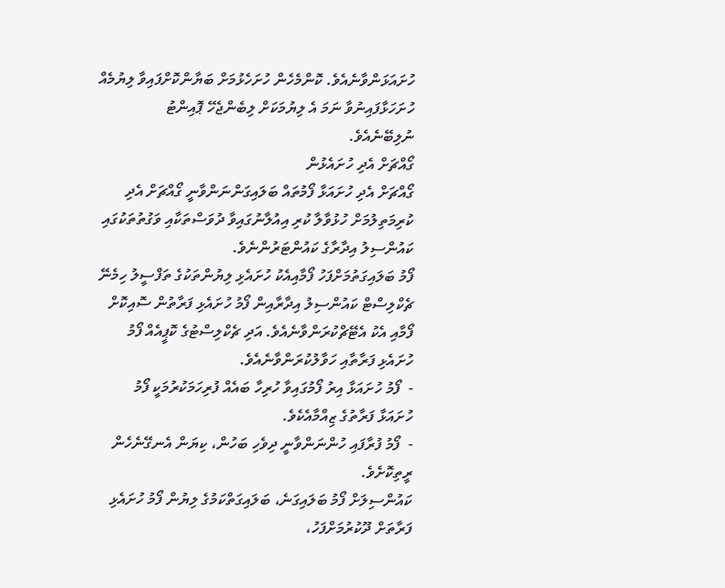ހުށައަޅަންވާނެއެވެ. ކޮންމެހެން ހުށަހެޅުމަށް ބަޔާންކޮށްފައިވާ ލިޔުމެއް ހުށަހަޅާފައިނުވާ ނަމަ އެ ލިޔުމަކަށް ލިބެންޖެހޭ ޕޮއިންޓު ނުލިބޭނެއެވެ.
ގޯއްޗަށް އެދި ހުށައެޅުން
ގޯއްޗަށް އެދި ހުށައަޅާ ފޯމުތައް ބަލައިގަންނަންވާނީ ގޯއްޗަށް އެދި ކުރިމަތިލުމަށް ހުޅުވާލާ ކުރި އިއުލާނުގައިވާ ދުވަސްތަކާއި ވަގުތުތަކުގައި ކައުންސިލު އިދާރާގެ ކައުންޓަރުންނެވެ.
ފޯމު ބަލައިގަތުމަށްފަހު ފޯމާއިއެކު ހުށައެޅި ލިޔުންތަކުގެ ތަފްސީލު ހިމެނޭ ޗެކްލިސްޓް ކައުންސިލު އިދާރާއިން ފޯމު ހުށައެޅި ފަރާތުން ސޮއިކޮށް ފޯމާއި އެކު އެޓޭޗްކުރަންވާނެއެވެ. އަދި ޗެކްލިސްޓުގެ ކޮޕީއެއް ފޯމު ހުށައެޅި ފަރާތާއި ހަވާލުކުރަންވާނެއެވެ.
-  ފޯމު ހުށައަޅާ އިރު ފޯމުގައިވާ ހުރިހާ ބައެއް ފުރިހަމަކުރުމަކީ ފޯމު ހުށައަޅާ ފަރާތުގެ ޒިއްމާއެކެވެ.
-  ފޯމު ފުރާފައި ހުންނަންވާނީ ދިވެހި ބަހުން، ކިޔަން އެނގޭނެހެން ރީތިކޮށެވެ.
ކައުންސިލަށް ފޯމު ބަލައިގަނެ، ބަލައިގަތްކަމުގެ ލިޔުން ފޯމު ހުށައެޅި ފަރާތަށް ދޫކުރުމަށްފަހު،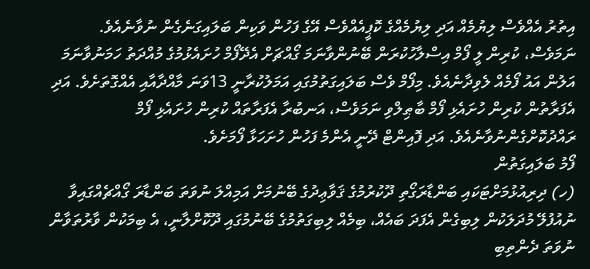އިތުރު އެއްވެސް ލިޔުމެއް އަދި ލިޔުމެއްގެ ކޮޕީއެއްވެސް އޭގެ ފަހުން ވަކިން ބަލައިގަނެގެން ނުވާނެއެވެ.
ނަމަވެސް، ކުރިން ލީ ފޯމް އިސްލާހުކުރަން ބޭނުންވާނަމަ ގޯއްޗަށް އެދޭފޯމް ހުށައެޅުމުގެ މުއްދަތު ހަމަނުވާނަމަ އަލުން އައު ފޯމެއް ލެވިދާނެއެވެ. މިފޯމް ވެސް ބަލައިގަތުމުގައި އަމަލުކުރާނީ 13ވަނަ މާއްދާއާއި އެއްގޮތަށެވެ. އަދި އެފަރާތުން ކުރިން ހުށައެޅި ފޯމް ބާޠިލްވި ނަމަވެސް، އަނބުރާ އެފަރާތައް ކުރިން ހުށައެޅި ފޯމް ރައްދުކޮށްގެންނުވާނެއެވެ. އަދި ފޮއިންޓް ދޭނީ އެންމެ ފަހުން ހުށަހަޅާ ފޯމަށެވެ.
ފޯމު ބަލައިގަތުން
(ހ) ދިރިއުޅުމަށްޓަކައި ބަންޑާރަގޯތި ދޫކުރުމުގެ ޤަވާޢިދުގެ ބޭނުމަށް އަމިއްލަ ނުވަތަ ބަންޑާރަ ގޯއްޗެއްގައިވާ ނުއުފުލޭ މުދަލަކުން ލިބިގެން އެފަދަ ބައެއް، ބިމެއް ލިބިގަތުމުގެ ބޭނުމުގައި ދޫކޮށްލާނީ، އެ ބިމަކުން ވާރުތަވާން ނުވަތަ ދެންތިބި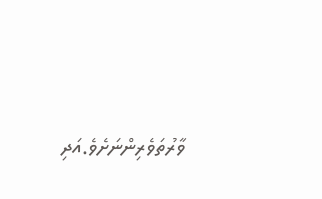ވާރުތަވެރިންނަށެވެ.އަދި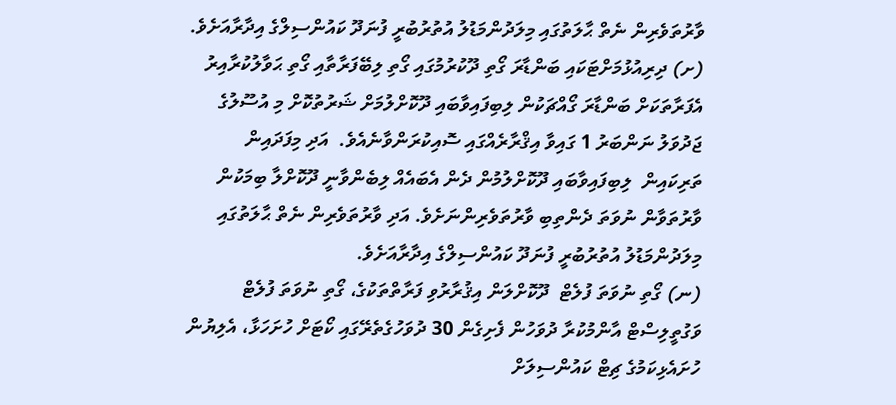ވާރުތަވެރިން ނެތް ޙާލަތުގައި މިލަދުންމަޑުލު އުތުރުބުރީ ފުނަދޫ ކައުންސިލްގެ އިދާރާއަށެވެ.
(ށ) ދިރިއުޅުމަށްޓަކައި ބަންޑާރަ ގޯތި ދޫކުރުމުގައި ގޯތި ލިބޭފަރާތާއި ގޯތި ޙަވާލުކުރާއިރު އެފަރާތަކަށް ބަންޑާރަ ގޯއްޗަކުން ލިބިފައިވާބައި ދޫކޮށްލުމަށް ޝަރުތުކޮށް މި އުސޫލުގެ ޖަދުވަލު ނަންބަރު 1 ގައިވާ އިޤްރާރެއްގައި ސޮއިކުރަންވާނެއެވެ.  އަދި މިފަދައިން ތަރިކައިން  ލިބިފައިވާބައި ދޫކޮށްލުމުން ދެން އެބައެއް ލިބެންވާނީ ދޫކޮށްލާ ބިމަކުން ވާރުތަވާން ނުވަތަ ދެންތިބި ވާރުތަވެރިންނަށެވެ. އަދި ވާރުތަވެރިން ނެތް ޙާލަތުގައި މިލަދުންމަޑުލު އުތުރުބުރީ ފުނަދޫ ކައުންސިލްގެ އިދާރާއަށެވެ.
(ނ) ގޯތި ނުވަތަ ފުލެޓް  ދޫކޮށްލަން އިޤުރާރުވި ފަރާތްތަކުގެ، ގޯތި ނުވަތަ ފުލެޓް ވަގުތީލިސްޓް އާންމުކުރާ ދުވަހުން ފެށިގެން 30 ދުވަހުގެތެރޭގައި ކޯޓަށް ހުށަހަޅާ، އެލިޔުން  ހުށައެޅިކަމުގެ ޗިޓް ކައުންސިލަށް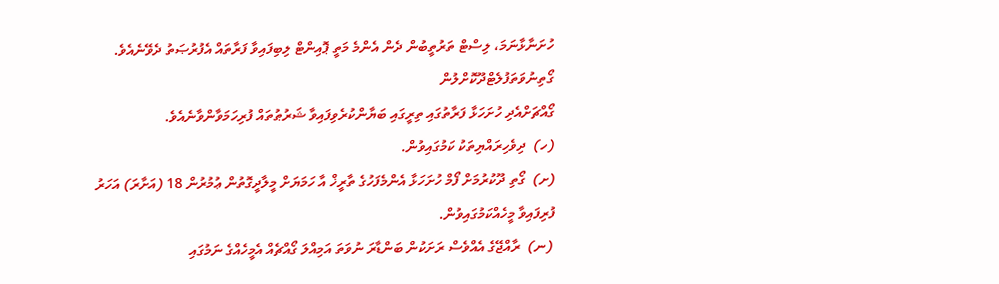ހުށަނާޅާނަމަ، ލިސްޓް ތަރުތީބުން ދެން އެންމެ މަތީ ޕޮއިންޓް ލިބިފައިވާ ފަރާތައް އެފުރުޞަތު ދެވޭނެއެވެ.
ގޯތިނުވަތަފުލެޓްދޫކޮށްލުން
ގޯއްޗަށްއެދި ހުށަހަޅާ ފަރާތުގައި ތިރީގައި ބަޔާންކުރެވިފައިވާ ޝަރުޠުތައް ފުރިހަމަވާންވާނެއެވެ.
(ހ)  ދިވެހިރައްޔިތަކު ކަމުގައިވުން.
(ށ)  ގޯތި ދޫކުރުމަށް ފޯމް ހުށަހަޅާ އެންމެފަހުގެ ތާރީޚް އާ ހަމަޔަށް މީލާދީގޮތުން ޢުމުރުން 18 (އަށާރަ) އަހަރު ފުރިފައިވާ މީހެއްކަމުގައިވުން.
 (ނ)  ރާއްޖޭގެ އެއްވެސް ރަށަކުން ބަންޑާރަ ނުވަތަ އަމިއްލަ ގޯއްޗެއް އެމީހެއްގެ ނަމުގައި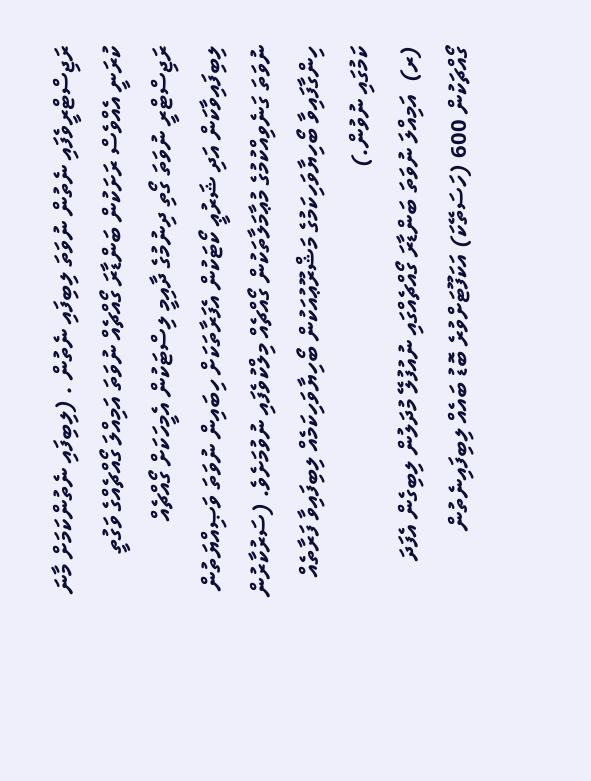ރަޖިސްޓްރީވެފައި ނެތުން ނުވަތަ ލިބިފައި ނެތުން . (ލިބިފައި ނެތުންކަމަށް މާނަ ކުރަނީ އެއްވެސް ރަށަކުން ބަންޑާރަ ގޯއްޗެއް ނުވަތަ އަމިއްލަ ގޯއްޗެއްގެ ވަގުތީ ރަޖިސްޓްރީ ނުވަތަ ގޯތި ދިނުމުގެ ދާއިމީ ލިސްޓަކުން އެމީހަކަށް ގޯއްޗެއް ލިބިފައިވާކަން އަދި ޝަރުޢީ ކޯޓަކުން އެފަރާތަކަށް ހިބައިން ނުވަތަ ވަޞިއްޔަތުން ނުވަތަ ގަނެވިއްކުމުގެ މުޢާމަލާތަކުން ގޯއްޗެއް މިލްކުވެފައި ނުވުމަށެވެ. (ސަރުކާރުން ހިންގާފައިވާ ބޯހިޔާވަހިކަމުގެ މަޝްރޫޢުއަކުން ބޯހިޔާވަހިކަމެއް ލިބިފައިވާ ފަރާތެއް ކަމުގައި ނުވުން.)
(ރ)  އަމިއްލަ ނުވަތަ ބަންޑާރަ ގޯއްޗެއްގައި ނުއުފުލޭ މުދަލުން ލިބިގެން އެފަދަ ގޯއްޗަކުން 600 (ހަސަތޭކަ) އަކަފޫޓަށްވުރެ ބޮޑު ބައެއް ލިބިފައިނެތުން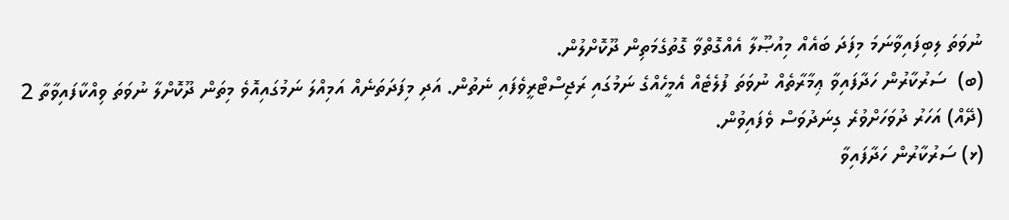ނުވަތަ ލިބިފައިވާނަމަ މިފަދަ ބައެއް މިއުޞޫލާ އެއްގޮތްވާ ގޮތުގެމަތިން ދޫކޮށްލުން.
(ބ)  ސަރުކާރުން ހަދާފައިވާ ޢިމާރާތެއް ނުވަތަ ފުލެޓެއް އެމީހެއްގެ ނަމުގައި ރަޖިސްޓްރީވެފައި ނެތުން. އަދި މިފަދަތަނެއް އަމިއްލަ ނަމުގައިއޮވެ މިތަން ދޫކޮށްލާ ނުވަތަ ވިއްކާފައިވާތާ 2 (ދޭއް) އަހަރު ދުވަހަށްވުރެ ގިނަދުވަސް ވެފައިވުން.
(ޅ) ސަރުކާރުން ހަދާފައިވާ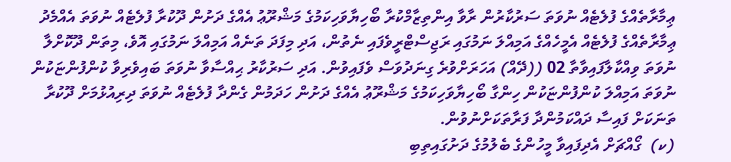ޢިމާރާތެއްގެ ފުލެޓެއް ނުވަތަ ސަރުކާރުން ރާވާ އިންތިޒާމްކުރާ ބޯހިޔާވަހިކަމުގެ މަޝްރޫޢު އެއްގެ ދަށުން ދޫކުރާ ފުލެޓެއް ނުވަތަ އެއްމެދު ޢިމާރާތެއްގެ ފުލެޓެއް އެމީހެއްގެ އަމިއްލަ ނަމުގައި ރަޖިސްޓްރީވެފައި ނެތުން، އަދި މިފަދަ ތަނެއް އަމިއްލަ ނަމުގައި އޮވެ، މިތަން ދޫކޮށްލާ ނުވަތަ ވިއްކާލާފައިވާތާ 02 ((ދޭއް) އަހަރަށްވުރެ ގިނަދުވަސް ވެފައިވުން. އަދި ސަރުކާރު ޙިއްސާވާ ނުވަތަ ބައިވެރިވާ ކުންފުންޏަކުން ނުވަތަ އަމިއްލަ ކުންފުންޏަކުން ހިންގާ ބޯހިޔާވަހިކަމުގެ މަޝްރޫޢު އެއްގެ ދަށުން ހަދަމުން ގެންދާ ފުލެޓެއް ނުވަތަ ދިރިއުޅުމަށް ދޫކުރާ ތަނަކަށް ފައިސާ ދައްކަމުންދާ ފަރާތަކަށްނުވުން.
(ކ)  ގޯއްޗަށް އެދިފައިވާ މީހުންގެ ބެލުމުގެ ދަށުގައިތިބި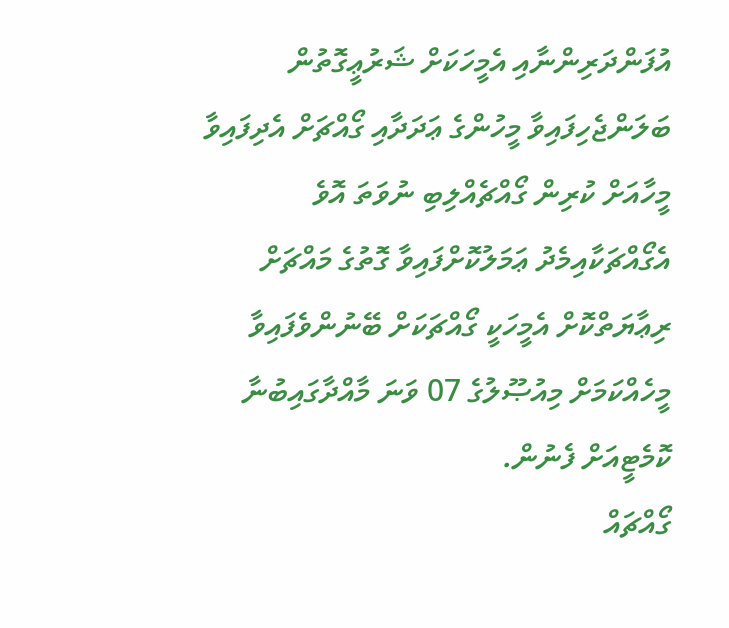އުފަންދަރިންނާއި އެމީހަކަށް ޝަރުޢީގޮތުން ބަލަންޖެހިފައިވާ މީހުންގެ ޢަދަދާއި ގޯއްޗަށް އެދިފައިވާ މީހާއަށް ކުރިން ގޯއްޗެއްލިބި ނުވަތަ އޮވެ އެގޯއްޗަކާއިމެދު ޢަމަލުކޮށްފައިވާ ގޮތުގެ މައްޗަށް ރިޢާޔަތްކޮށް އެމީހަކީ ގޯއްޗަކަށް ބޭނުންވެފައިވާ މީހެއްކަމަށް މިއުޞޫލުގެ 07 ވަނަ މާއްދާގައިބުނާ ކޮމެޓީއަށް ފެނުން.
ގޯއްޗައް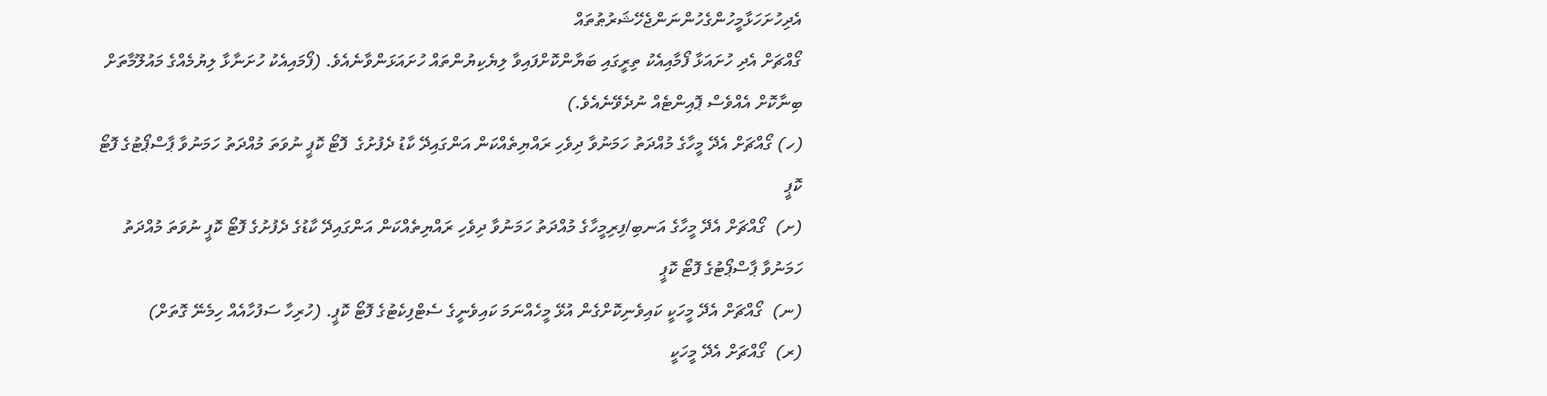އެދިހުށަހަޅާމީހުންގެހުންނަންޖެހޭޝަރުޠުތައް
ގޯއްޗަށް އެދި ހުށައަޅާ ފޯމާއިއެކު ތިރީގައި ބަޔާންކޮށްފައިވާ ލިޔެކިޔުންތައް ހުށައަޅަންވާނެއެވެ. (ފޯމައިއެކު ހުށަނާޅާ ލިޔުމެއްގެ މައުލޫމާތަށް ބިނާކޮށް އެއްވެސް ޕޮއިންޓެއް ނުދެވޭނެއެވެ.)
(ހ) ގޯއްޗަށް އެދޭ މީހާގެ މުއްދަތު ހަމަނުވާ ދިވެހި ރައްޔިތެއްކަން އަންގައިދޭ ކާޑު ދެފުށުގެ  ފޮޓޯ ކޮޕީ ނުވަތަ މުއްދަތު ހަމަނުވާ ޕާސްޕޯޓުގެ ފޮޓޯ ކޮޕީ
(ށ)  ގޯއްޗަށް އެދޭ މީހާގެ އަނބި/ފިރިމީހާގެ މުއްދަތު ހަމަނުވާ ދިވެހި ރައްޔިތެއްކަން އަންގައިދޭ ކާޑުގެ ދެފުށުގެ ފޮޓޯ ކޮޕީ ނުވަތަ މުއްދަތު ހަމަނުވާ ޕާސްޕޯޓުގެ ފޮޓޯ ކޮޕީ
(ނ)  ގޯއްޗަށް އެދޭ މީހަކީ ކައިވެނިކޮށްގެން އުޅޭ މީހެއްނަމަ ކައިވެނީގެ ސެޓްފިކެޓުގެ ފޮޓޯ ކޮޕީ. (ހުރިހާ ސަފުހާއެއް ހިމެނޭ ގޮތަށް)
(ރ)  ގޯއްޗަށް އެދޭ މީހަކީ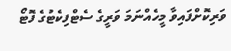ވަރިކޮށްފައިވާ މީހެއްނަމަ ވަރީގެ ސެޓްފިކެޓުގެ ފޮޓޯ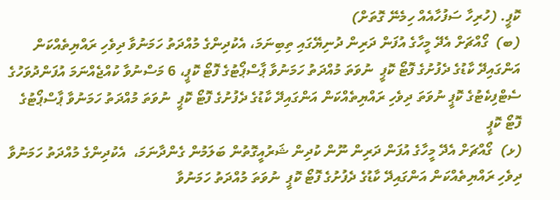ކޮޕީ. (ހުރިހާ ސަފުހާއެއް ހިމެނޭ ގޮތަށް)
(ބ)  ގޯއްޗަށް އެދޭ މީހާގެ އުފަން ދަރިން ދުނިޔޭގައި ތިބިނަމަ، އެކުދިންގެ މުއްދަތު ހަމަނުވާ ދިވެހި ރައްޔިތެއްކަން އަންގައިދޭ ކާޑުގެ ދެފުށުގެ ފޮޓޯ ކޮޕީ  ނުވަތަ މުއްދަތު ހަމަނުވާ ޕާސްޕޯޓުގެ ފޮޓޯ ކޮޕީ، 6 މަސްނުވާ ކުއްޖެއްނަމަ އުފަންދުވަހުގެ ސެޓްފިކެޓުގެ ކޮޕީ ނުވަތަ ދިވެހި ރައްޔިތެއްކަން އަންގައިދޭ ކާޑުގެ ދެފުށުގެ ފޮޓޯ ކޮޕީ  ނުވަތަ މުއްދަތު ހަމަނުވާ ޕާސްޕޯޓުގެ ފޮޓޯ ކޮޕީ
(ޅ)  ގޯއްޗަށް އެދޭ މީހާގެ އުފަން ދަރިން ނޫން ކުދިން ޝަރުއީގޮތުން ބަލަމުން ގެންދާނަމަ،  އެކުދިންގެ މުއްދަތު ހަމަނުވާ ދިވެހި ރައްޔިތެއްކަން އަންގައިދޭ ކާޑުގެ ދެފުށުގެ ފޮޓޯ ކޮޕީ  ނުވަތަ މުއްދަތު ހަމަނުވާ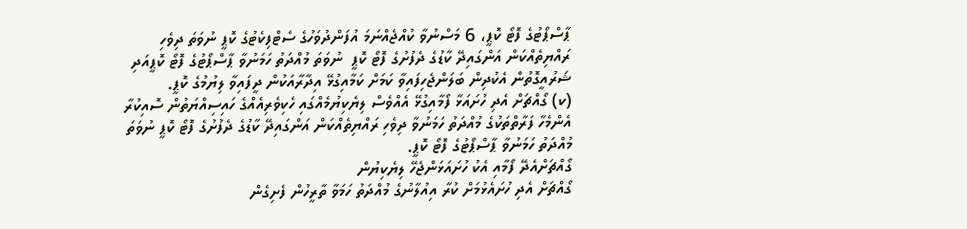ޕާސްޕޯޓުގެ ފޮޓޯ ކޮޕީ، 6 މަސްނުވާ ކުއްޖެއްނަމަ އުފަންދުވަހުގެ ސެޓްފިކެޓުގެ ކޮޕީ ނުވަތަ ދިވެހި ރައްޔިތެއްކަން އަންގައިދޭ ކާޑުގެ ދެފުށުގެ ފޮޓޯ ކޮޕީ  ނުވަތަ މުއްދަތު ހަމަނުވާ ޕާސްޕޯޓުގެ ފޮޓޯ ކޮޕީއަދި ޝަރުއީގޮތުން އެކުދިން ބަލަންޖެހިފައިވާ ކަމަށް ކަމާއިގުޅޭ އިދާރާއަކުން ދީފައިވާ ލިޔުމުގެ ކޮޕީ.
(ކ) ގޯއްޗަށް އެދި ހުށައަޅާ ފޯމާއިގުޅޭ އެއްވެސް ލިޔެކިޔުމެއްގައި ހެކިވެރިއެއްގެ ހައިސިއްޔަތުން ސޮއިކުރާ އެންމެހާ ފަރާތްތަކުގެ މުއްދަތު ހަމަނުވާ ދިވެހި ރައްޔިތެއްކަން އަންގައިދޭ ކާޑުގެ ދެފުށުގެ ފޮޓޯ ކޮޕީ ނުވަތަ މުއްދަތު ހަމަނުވާ ޕާސްޕޯޓުގެ ފޮޓޯ ކޮޕީ.
ގޯއްޗަށްއެދޭ ފޯމާއި އެކު ހުށައަޅަންޖެހޭ ލިޔެކިޔުން
ގޯއްޗަށް އެދި ހުށައެޅުމަށް ކުރާ އިއުލާނުގެ މުއްދަތު ހަމަވާ ތާރީހުން ފެށިގެން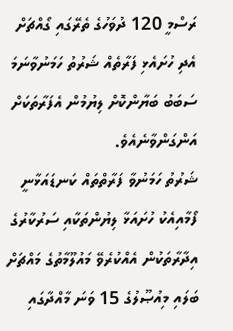ރަސްމީ 120 ދުވަހުގެ ތެރޭގައި ގޯއްޗަށް އެދި ހުށައެޅި ފަރާތެއް ޝަރުތު ހަމަނުވާނަމަ ސަބަބު ބަޔާންކޮށް ލިޔުމުން އެފަރާތަކަށް އަންގަންވާނެއެވެ.
ޝަރުތު ހަމަނުވާ ފަރާތްތައް ކަނޑައަޅާނީ ފޯމާއިއެކު ހުށައަޅާ ލިޔުންތަކާއި ސަރުކާރުގެ އިދާރާތަކުން އެއްކުރެވޭ މައުލޫމާތުގެ މައްޗަށް ބަލައި މިއުޞޫލުގެ 15 ވަނަ މާއްދާގައި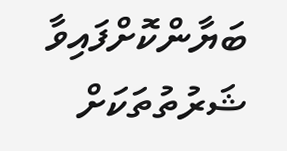ބަޔާންކޮށްފައިވާ ޝަރުތުތަކަށް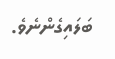ބަލައިގެންނެވެ.